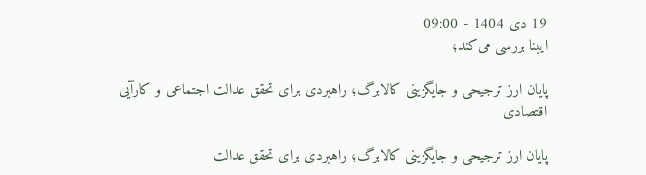19 دی 1404 - 09:00
ایبنا بررسی می‌کند؛

پایان ارز ترجیحی و جایگزینی کالابرگ؛ راهبردی برای تحقق عدالت اجتماعی و کارآیی اقتصادی

پایان ارز ترجیحی و جایگزینی کالابرگ؛ راهبردی برای تحقق عدالت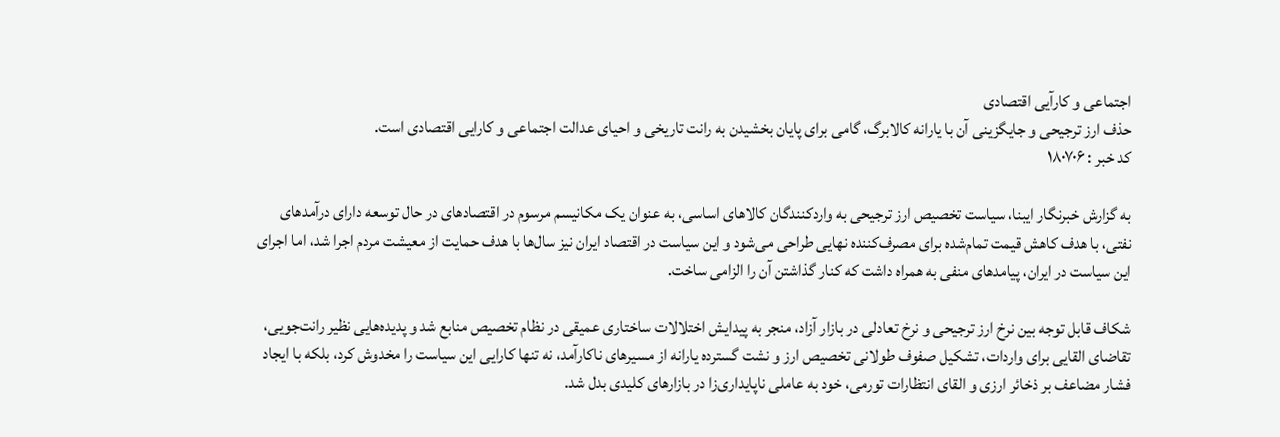اجتماعی و کارآیی اقتصادی
حذف ارز ترجیحی و جایگزینی آن با یارانه کالابرگ، گامی برای پایان بخشیدن به رانت تاریخی و احیای عدالت اجتماعی و کارایی اقتصادی است.
کد خبر : ۱۸۰۷۰۶

به گزارش خبرنگار ایبنا، سیاست تخصیص ارز ترجیحی به واردکنندگان کالا‌های اساسی، به عنوان یک مکانیسم مرسوم در اقتصاد‌های در حال توسعه دارای درآمد‌های نفتی، با هدف کاهش قیمت تمام‌شده برای مصرف‌کننده نهایی طراحی می‌شود و این سیاست در اقتصاد ایران نیز سال‌ها با هدف حمایت از معیشت مردم اجرا شد، اما اجرای این سیاست در ایران، پیامد‌های منفی به همراه داشت که کنار گذاشتن آن را الزامی ساخت.

شکاف قابل توجه بین نرخ ارز ترجیحی و نرخ تعادلی در بازار آزاد، منجر به پیدایش اختلالات ساختاری عمیقی در نظام تخصیص منابع شد و پدیده‌هایی نظیر رانت‌جویی، تقاضای القایی برای واردات، تشکیل صفوف طولانی تخصیص ارز و نشت گسترده یارانه از مسیر‌های ناکارآمد، نه تنها کارایی این سیاست را مخدوش کرد، بلکه با ایجاد فشار مضاعف بر ذخائر ارزی و القای انتظارات تورمی، خود به عاملی ناپایداری‌زا در بازار‌های کلیدی بدل شد.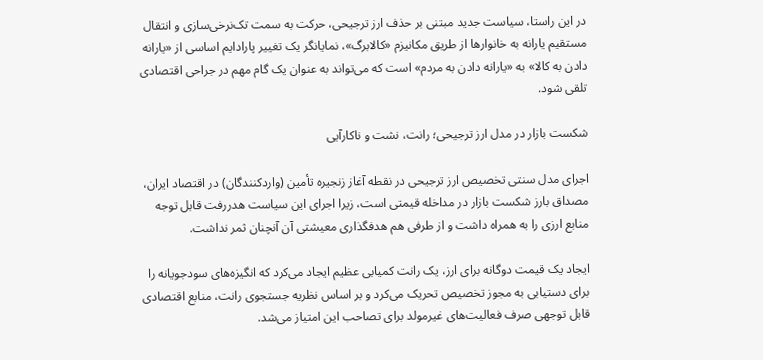در این راستا، سیاست جدید مبتنی بر حذف ارز ترجیحی، حرکت به سمت تک‌نرخی‌سازی و انتقال مستقیم یارانه به خانوار‌ها از طریق مکانیزم «کالابرگ»، نمایانگر یک تغییر پارادایم اساسی از «یارانه دادن به کالا» به «یارانه دادن به مردم» است که می‌تواند به عنوان یک گام مهم در جراحی اقتصادی تلقی شود.

شکست بازار در مدل ارز ترجیحی؛ رانت، نشت و ناکارآیی

اجرای مدل سنتی تخصیص ارز ترجیحی در نقطه آغاز زنجیره تأمین (واردکنندگان) در اقتصاد ایران، مصداق بارز شکست بازار در مداخله قیمتی است، زیرا اجرای این سیاست هدررفت قابل توجه منابع ارزی را به همراه داشت و از طرفی هم هدفگذاری معیشتی آن آنچنان ثمر نداشت.

ایجاد یک قیمت دوگانه برای ارز، یک رانت کمیابی عظیم ایجاد می‌کرد که انگیزه‌های سودجویانه را برای دستیابی به مجوز تخصیص تحریک می‌کرد و بر اساس نظریه جستجوی رانت، منابع اقتصادی قابل توجهی صرف فعالیت‌های غیرمولد برای تصاحب این امتیاز می‌شد.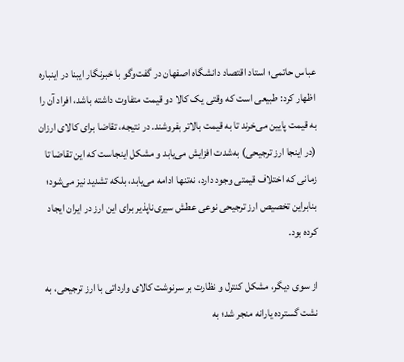عباس حاتمی؛ استاد اقتصاد دانشگاه اصفهان در گفت‌و‌گو با خبرنگار ایبنا در اینباره اظهار کرد: طبیعی است که وقتی یک کالا دو قیمت متفاوت داشته باشد، افراد آن را به قیمت پایین می‌خرند تا به قیمت بالاتر بفروشند. در نتیجه، تقاضا برای کالای ارزان (در اینجا ارز ترجیحی) به‌شدت افزایش می‌یابد و مشکل اینجاست که این تقاضا تا زمانی که اختلاف قیمتی وجود دارد، نه‌تنها ادامه می‌یابد، بلکه تشدید نیز می‌شود؛ بنابراین تخصیص ارز ترجیحی نوعی عطش سیری‌ناپذیر برای این ارز در ایران ایجاد کرده بود.

از سوی دیگر، مشکل کنترل و نظارت بر سرنوشت کالای وارداتی با ارز ترجیحی، به نشت گسترده یارانه منجر شد؛ به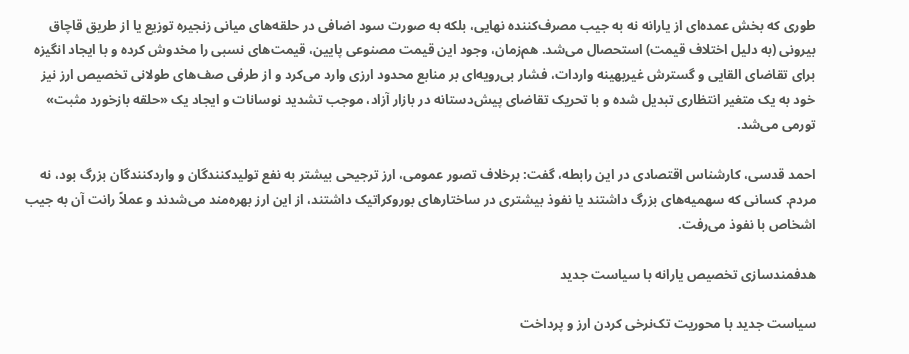طوری که بخش عمده‌ای از یارانه نه به جیب مصرف‌کننده نهایی، بلکه به صورت سود اضافی در حلقه‌های میانی زنجیره توزیع یا از طریق قاچاق بیرونی (به دلیل اختلاف قیمت) استحصال می‌شد. هم‌زمان، وجود این قیمت مصنوعی پایین، قیمت‌های نسبی را مخدوش کرده و با ایجاد انگیزه برای تقاضای القایی و گسترش غیربهینه واردات، فشار بی‌رویه‌ای بر منابع محدود ارزی وارد می‌کرد و از طرفی صف‌های طولانی تخصیص ارز نیز خود به یک متغیر انتظاری تبدیل شده و با تحریک تقاضای پیش‌دستانه در بازار آزاد، موجب تشدید نوسانات و ایجاد یک «حلقه بازخورد مثبت» تورمی می‌شد.

احمد قدسی، کارشناس اقتصادی در این رابطه، گفت: برخلاف تصور عمومی، ارز ترجیحی بیشتر به نفع تولیدکنندگان و واردکنندگان بزرگ بود، نه مردم. کسانی که سهمیه‌های بزرگ داشتند یا نفوذ بیشتری در ساختار‌های بوروکراتیک داشتند، از این ارز بهره‌مند می‌شدند و عملاً رانت آن به جیب اشخاص با نفوذ می‌رفت.

هدفمندسازی تخصیص یارانه با سیاست جدید

سیاست جدید با محوریت تک‌نرخی کردن ارز و پرداخت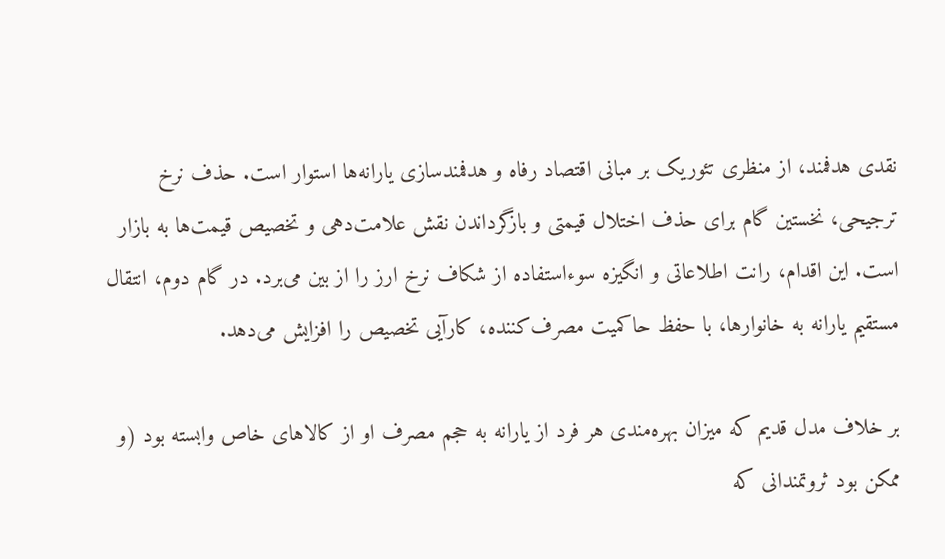نقدی هدفمند، از منظری تئوریک بر مبانی اقتصاد رفاه و هدفمندسازی یارانه‌ها استوار است. حذف نرخ ترجیحی، نخستین گام برای حذف اختلال قیمتی و بازگرداندن نقش علامت‌دهی و تخصیص قیمت‌ها به بازار است. این اقدام، رانت اطلاعاتی و انگیزه سوءاستفاده از شکاف نرخ ارز را از بین می‌برد. در گام دوم، انتقال مستقیم یارانه به خانوارها، با حفظ حاکمیت مصرف‌کننده، کارآیی تخصیص را افزایش می‌دهد.

بر خلاف مدل قدیم که میزان بهره‌مندی هر فرد از یارانه به حجم مصرف او از کالا‌های خاص وابسته بود (و ممکن بود ثروتمندانی که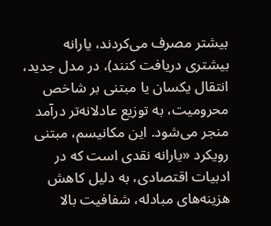بیشتر مصرف می‌کردند، یارانه بیشتری دریافت کنند)، در مدل جدید، انتقال یکسان یا مبتنی بر شاخص محرومیت، به توزیع عادلانه‌تر درآمد منجر می‌شود. این مکانیسم، مبتنی رویکرد «یارانه نقدی است که در ادبیات اقتصادی، به دلیل کاهش هزینه‌های مبادله، شفافیت بالا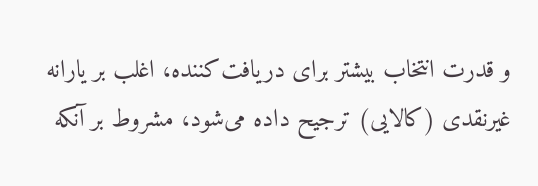و قدرت انتخاب بیشتر برای دریافت‌کننده، اغلب بر یارانه غیرنقدی (کالایی) ترجیح داده می‌شود، مشروط بر آنکه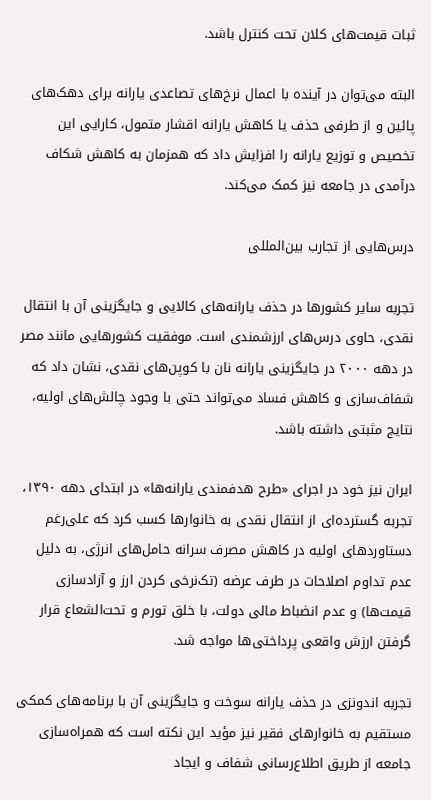ثبات قیمت‌های کلان تحت کنترل باشد.

البته می‌توان در آینده با اعمال نرخ‌های تصاعدی یارانه برای دهک‌های پائین و از طرفی حذف یا کاهش یارانه اقشار متمول، کارایی این تخصیص و توزیع یارانه را افزایش داد که همزمان به کاهش شکاف درآمدی در جامعه نیز کمک می‌کند.

درس‌هایی از تجارب بین‌المللی

تجربه سایر کشور‌ها در حذف یارانه‌های کالایی و جایگزینی آن با انتقال نقدی، حاوی درس‌های ارزشمندی است. موفقیت کشور‌هایی مانند مصر در دهه ۲۰۰۰ در جایگزینی یارانه نان با کوپن‌های نقدی، نشان داد که شفاف‌سازی و کاهش فساد می‌تواند حتی با وجود چالش‌های اولیه، نتایج مثبتی داشته باشد.

ایران نیز خود در اجرای «طرح هدفمندی یارانه‌ها» در ابتدای دهه ۱۳۹۰، تجربه گسترده‌ای از انتقال نقدی به خانوار‌ها کسب کرد که علی‌رغم دستاورد‌های اولیه در کاهش مصرف سرانه حامل‌های انرژی، به دلیل عدم تداوم اصلاحات در طرف عرضه (تک‌نرخی کردن ارز و آزادسازی قیمت‌ها) و عدم انضباط مالی دولت، با خلق تورم و تحت‌الشعاع قرار گرفتن ارزش واقعی پرداختی‌ها مواجه شد.

تجربه اندونزی در حذف یارانه سوخت و جایگزینی آن با برنامه‌های کمکی مستقیم به خانوار‌های فقیر نیز مؤید این نکته است که همراه‌سازی جامعه از طریق اطلاع‌رسانی شفاف و ایجاد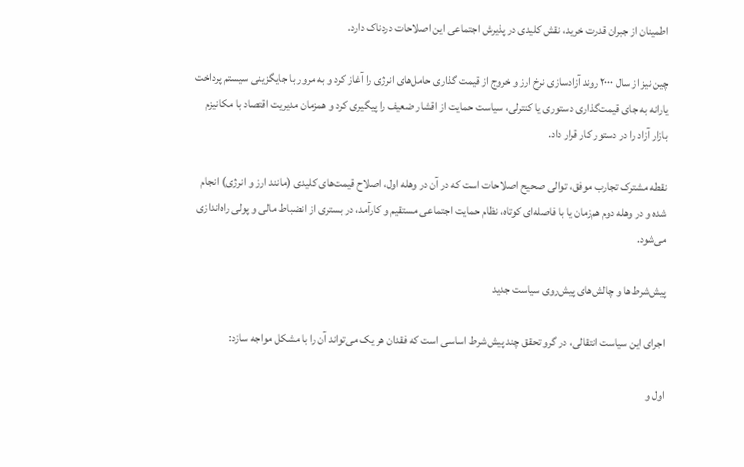اطمینان از جبران قدرت خرید، نقش کلیدی در پذیرش اجتماعی این اصلاحات دردناک دارد.

چین نیز از سال ۲۰۰۰ روند آزادسازی نرخ ارز و خروج از قیمت گذاری حامل‌های انرژی را آغاز کرد و به مرور با جایگزینی سیستم پرداخت یارانه به جای قیمت‌گذاری دستوری یا کنترلی، سیاست حمایت از اقشار ضعیف را پیگیری کرد و همزمان مدیریت اقتصاد با مکانیزم بازار آزاد را در دستور کار قرار داد.

نقطه مشترک تجارب موفق، توالی صحیح اصلاحات است که در آن در وهله اول، اصلاح قیمت‌های کلیدی (مانند ارز و انرژی) انجام شده و در وهله دوم هم‌زمان یا با فاصله‌ای کوتاه، نظام حمایت اجتماعی مستقیم و کارآمد، در بستری از انضباط مالی و پولی راه‌اندازی می‌شود.

پیش‌شرط‌ها و چالش‌های پیش‌روی سیاست جدید

اجرای این سیاست انتقالی، در گرو تحقق چند پیش‌شرط اساسی است که فقدان هر یک می‌تواند آن را با مشکل مواجه سازد:

اول و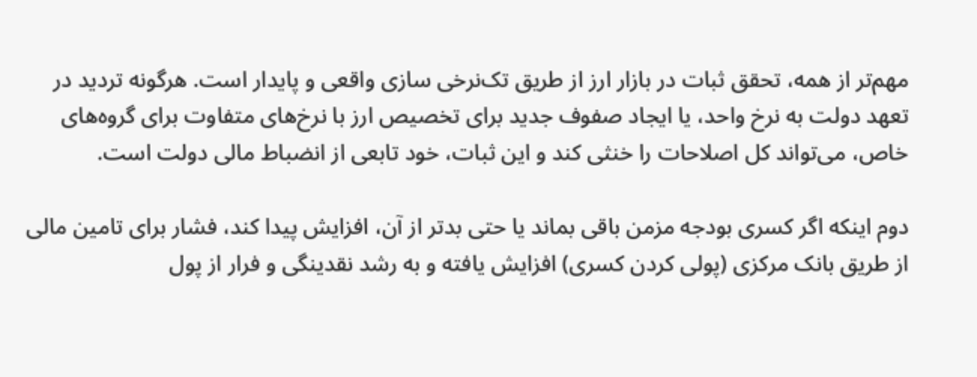مهم‌تر از همه، تحقق ثبات در بازار ارز از طریق تک‌نرخی سازی واقعی و پایدار است. هرگونه تردید در تعهد دولت به نرخ واحد، یا ایجاد صفوف جدید برای تخصیص ارز با نرخ‌های متفاوت برای گروه‌های خاص، می‌تواند کل اصلاحات را خنثی کند و این ثبات، خود تابعی از انضباط مالی دولت است.

دوم اینکه اگر کسری بودجه مزمن باقی بماند یا حتی بدتر از آن، افزایش پیدا کند، فشار برای تامین مالی از طریق بانک مرکزی (پولی کردن کسری) افزایش یافته و به رشد نقدینگی و فرار از پول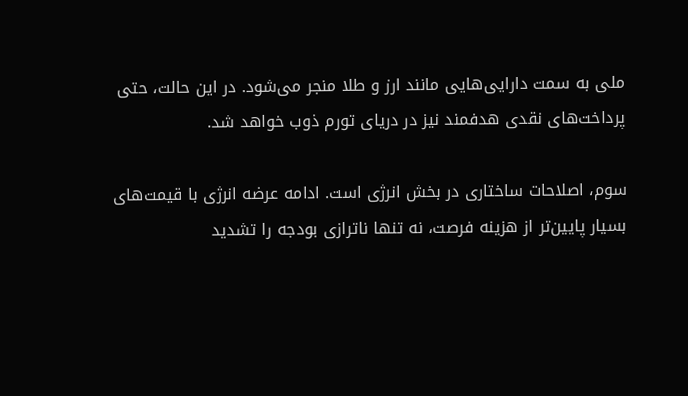ملی به سمت دارایی‌هایی مانند ارز و طلا منجر می‌شود. در این حالت، حتی پرداخت‌های نقدی هدفمند نیز در دریای تورم ذوب خواهد شد.

سوم، اصلاحات ساختاری در بخش انرژی است. ادامه عرضه انرژی با قیمت‌های بسیار پایین‌تر از هزینه فرصت، نه تنها ناترازی بودجه را تشدید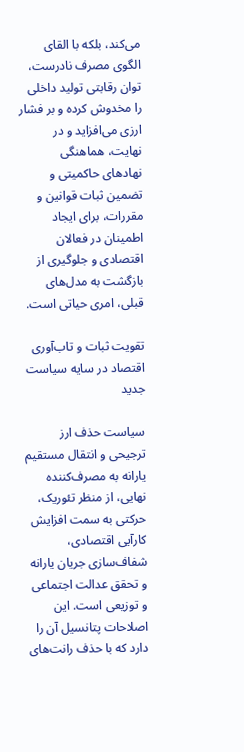می‌کند، بلکه با القای الگوی مصرف نادرست، توان رقابتی تولید داخلی را مخدوش کرده و بر فشار ارزی می‌افزاید و در نهایت، هماهنگی نهاد‌های حاکمیتی و تضمین ثبات قوانین و مقررات، برای ایجاد اطمینان در فعالان اقتصادی و جلوگیری از بازگشت به مدل‌های قبلی، امری حیاتی است.

تقویت ثبات و تاب‌آوری اقتصاد در سایه سیاست جدید

سیاست حذف ارز ترجیحی و انتقال مستقیم یارانه به مصرف‌کننده نهایی، از منظر تئوریک، حرکتی به سمت افزایش کارآیی اقتصادی، شفاف‌سازی جریان یارانه و تحقق عدالت اجتماعی و توزیعی است. این اصلاحات پتانسیل آن را دارد که با حذف رانت‌های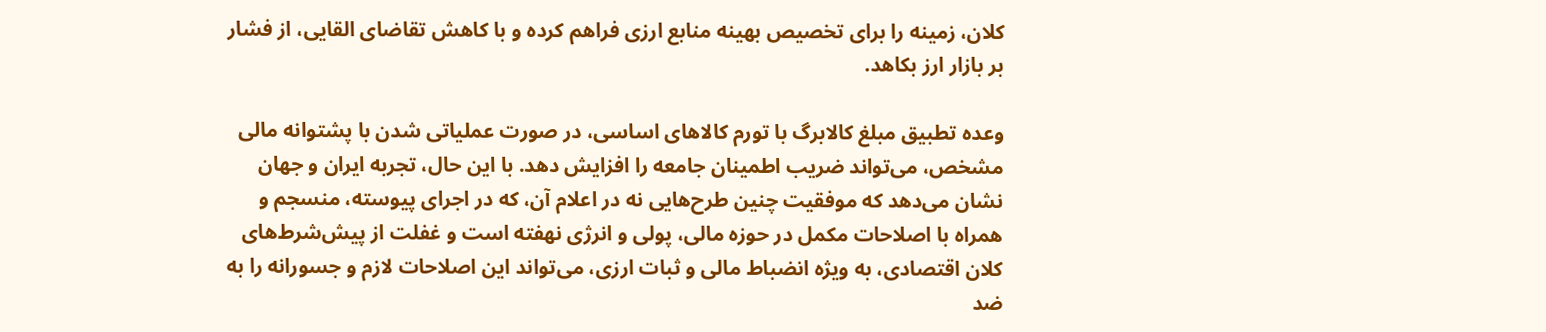کلان، زمینه را برای تخصیص بهینه منابع ارزی فراهم کرده و با کاهش تقاضای القایی، از فشار بر بازار ارز بکاهد.

وعده تطبیق مبلغ کالابرگ با تورم کالا‌های اساسی، در صورت عملیاتی شدن با پشتوانه مالی مشخص، می‌تواند ضریب اطمینان جامعه را افزایش دهد. با این حال، تجربه ایران و جهان نشان می‌دهد که موفقیت چنین طرح‌هایی نه در اعلام آن، که در اجرای پیوسته، منسجم و همراه با اصلاحات مکمل در حوزه مالی، پولی و انرژی نهفته است و غفلت از پیش‌شرط‌های کلان اقتصادی، به ویژه انضباط مالی و ثبات ارزی، می‌تواند این اصلاحات لازم و جسورانه را به ضد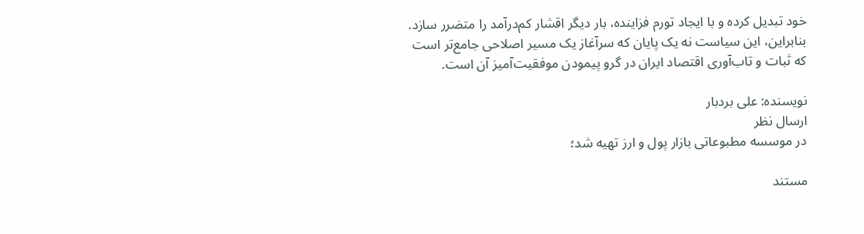خود تبدیل کرده و با ایجاد تورم فزاینده، بار دیگر اقشار کم‌درآمد را متضرر سازد. بنابراین، این سیاست نه یک پایان که سرآغاز یک مسیر اصلاحی جامع‌تر است که ثبات و تاب‌آوری اقتصاد ایران در گرو پیمودن موفقیت‌آمیز آن است.

نویسنده: علی بردبار
ارسال‌ نظر
در موسسه مطبوعاتی بازار پول و ارز تهیه شد؛

مستند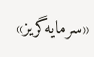«سرمایه‌گریز»